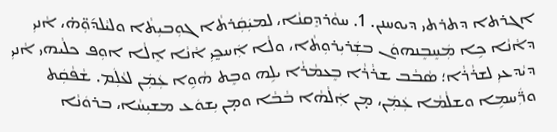ܐܓܪܬ‌ܐ ܕܬܪܬܝ ܕܝܘܚܢܢ. 1. ܚܘܵܪܕܸܩܢܵܐ، ܠܡܝܲܩܲܪܬܵ‌ܐ ܓܘܼܒܝܼܬܵ‌ܐ ܘܠܝܵܠܕ݇ܘܼ̈ܗ̇، ܐܵܢܝܼ ܕܐܵܢܵܐ ܟܹܐ ܡܲܚܸܒܸܢܗܘܿܢ ܒܫܲܪܝܼܪܘܼܬܵ‌ܐ، ܘܠܵܐ ܐܲܚܟ̰ܝܼ ܐܵܢܵܐ ܐܸܠܵܐ ܐܘܼܦ ܟܠܵܝܗ‌ܝ ܐܵܢܝܼ ܕܝܵܕܥܝܼ ܠܫܪܵܪܵܐ؛ ܣܵܒܵܒ ܫܪܵܪܵܐ ܒܸܥܡܵܪܵܐ ܝܠܹܗ ܘܒܸܬ ܗܵܘܹܐ ܥܲܡܲܢ ܠܥܵܠܲܡ. ܫܵܦܵܩܲܬ ܘܪ̈ܲܚܡܹܐ ܘܫܠܵܡܵܐ ܥܲܡܲܢ، ܡ̣ܢ ܐܲܠܵܗܵܐ ܒܵܒܵܐ ܘܡ̣ܢ ܝܼܫܘܿܥ ܡܫܝܼܚܵܐ، ܒܪܘܿܢܵܐ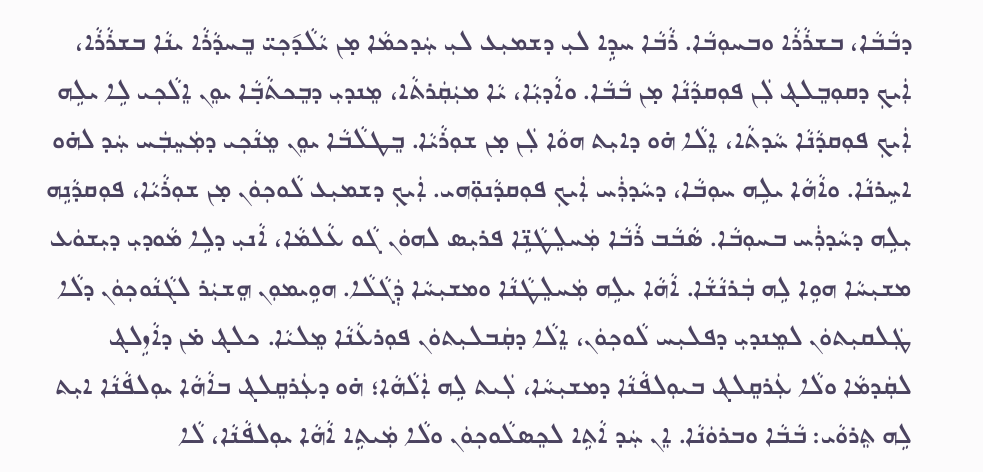ܕܒܵܒܵܐ، ܒܫܪܵܪܵܐ ܘܒܚܘܼܒܵܐ. ܪܵܒܵܐ ܚܕܹܐ ܠܝܼ ܕܫܡܝܼܥ ܠܝܼ ܚܲܕܟܡܵܐ ܡ̣ܢ ܝܵܠܵܕ݇ܟ݂ܝ̈ ܒܸܚܕܵܪܵܐ ܝܢܵܐ ܒܫܪܵܪܵܐ، ܐܲܝܟ݂ ܕܩܘܼܒܸܠܔ ܠܲܢ ܦܘܼܩܕܵܢܵܐ ܡ̣ܢ ܒܵܒܵܐ. ܘܐܵܕܝܼܵܐ، ܝܵܐ ܡܝܲܩܲܪܬܵ‌ܐ، ܡܸܢܕܝܼ ܕܒܸܟܬܵܒ݂ܵܐ ܝܘܸܢ ܐܸܠܵܟ݂ܝ ܠܹܐ ܝܠܹܗ ܐܲܝܟ݂ ܦܘܼܩܕܵܢܵܐ ܚܵܕܬܵ‌ܐ، ܐܸܠܵܐ ܗ̇ܘ ܕܐܝܼܬ ܗܘܵܐ ܠܲܢ ܡ̣ܢ ܫܘܼܪܵܝܵܐ. ܒܸܛܠܵܒܵܐ ܝܘܸܢ ܡܸܢܵܟ݂ܝ ܕܡܲܚܸܒܲܚ ܚܲܕ ܠܗ̇ܘ ܐܚܹܪܢܵܐ. ܘܐܵܗܵܐ ܝܠܹܗ ܚܘܼܒܵܐ، ܕܚܵܕܪܲܚ ܐܲܝܟ݂ ܦܘܼܩܕܵܢܘܼ̈ܗ‌ܝ. ܐܲܝܟ݂ ܕܫܡܝܼܥ ܠܵܘܟ݂ܘܿܢ ܡ̣ܢ ܫܘܼܪܵܝܵܐ، ܦܘܼܩܕܵܢܹܗ ܝܼܠܹܗ ܕܚܵܕܪܲܚ ܒܚܘܼܒܵܐ. ܣܵܒܵܒ ܪܵܒܵܐ ܡܲܚܠܸܛܵܢܹ̈ܐ ܦܪܝܼܣ ܠܗܘܿܢ ܓܵܘ ܥܵܠܡܵܐ، ܐܵܢܝܼ ܕܠܹܐ ܡܵܘܕܝܼ ܕܝܼܫܘܿܥ ܡܫܝܼܚܵܐ ܗܘܹܐ ܠܹܗ ܒܲܪܢܵܫܵܐ. ܐܵܗܵܐ ܝܠܹܗ ܡܲܚܠܸܛܵܢܵܐ ܘܡܫܝܼܚܵܐ ܕܲܓܵܠܵܐ. ܗܘܹܝܡܘܼܢ ܗܸܫܝܲܪ ܠܓܵܢܵܘܟ݂ܘܿܢ ܕܠܵܐ ܛܲܠܩܝܼܬܘܿܢ ܠܡܸܢܕܝܼ ܕܦܠܝܼܚ ܠܵܘܟ݂ܘܿܢ، ܐܸܠܵܐ ܕܩܲܒܠܝܼܬܘܿܢ ܦܘܼܪܥܵܢܵܐ ܡܸܠܝܵܐ. ܟܠܔ ܡ̇ܢ ܕܐܵܙܹܠܔ ܠܩܲܕܡܵܐ ܘܠܵܐ ܥܲܪܩܸܠܔ ܒܝܘܼܠܦܵܢܵܐ ܕܡܫܝܼܚܵܐ، ܠܲܝܬ ܠܹܗ ܐܲܠܵܗܵܐ؛ ܗ̇ܘ ܕܥܲܪܩܸܠܔ ܒܐܵܗܵܐ ܝܘܼܠܦܵܢܵܐ ܐܝܼܬ ܠܹܗ ܬܸܪܘܵܝ: ܒܵܒܵܐ ܘܒܪܘܿܢܵܐ. ܐܸܢ ܚܲܕ ܐܵܬܹ‌ܐ ܠܟܸܣܠܵܘܟ݂ܘܿܢ ܘܠܵܐ ܡܲܝܬܹ‌ܐ ܐܵܗܵܐ ܝܘܼܠܦܵܢܵܐ، ܠܵܐ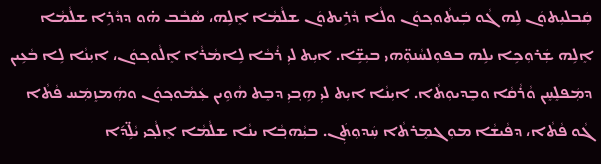ܩܲܒܠܝܼܬܘܿܢ ܠܹܗ ܓܵܘ ܒܲܝܬܵܘܟ݂ܘܿܢ ܘܠܵܐ ܕܵܪܹܝܬܘܿܢ ܫܠܵܡܵܐ ܐܸܠܹܗ، ܣܵܒܵܒ ܗ̇ܘ ܕܕܵܪܹܐ ܫܠܵܡܵܐ ܐܸܠܹܗ ܫܲܪܘܼܟܹܐ ܝܠܹܗ ܒܦܘܼܠܚܵܢܘܼ̈ܗ‌ܝ ܒܝܼܫܹ̈ܐ. ܐܝܼܬ ܠܝܼ ܪܵܒܵܐ ܠܹܐܡܵܪܵܐ ܐܸܠܵܘܟ݂ܘܿܢ، ܐܝܼܢܵܐ ܠܹܐ ܒܵܥܹܝܢ ܕܡܲܦܠܸܚܸܢ ܘܵܪܵܩܵܐ ܘܒܸܕܝܘܼܬܵ‌ܐ. ܐܝܼܢܵܐ ܐܝܼܬ ܠܝܼ ܗܹܒ݂ܝܼ ܕܒܸܬ ܗܵܘܹܝܢ ܥܲܡܵܘܟ݂ܘܿܢ ܘܗܲܡܙܸܡܲܚ ܦܵܬܵ‌ܐ ܓܵܘ ܦܵܬܵ‌ܐ، ܕܦܵܝܫܵܐ ܡܘܼܓܡܸܪܬܵ‌ܐ ܚܲܕܘܼܬܲܢ. ܒܝܼܵܗܒ݂ܵܐ ܝܢܵܐ ܫܠܵܡܵܐ ܐܸܠܵܟ݂ܝ ܝܵܠܹ̈ܕ݇ܐ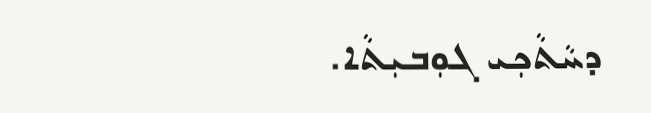ܕܚܵܬܵܟ݂ܝ ܓܘܼܒܝܼܬܵ‌ܐ.